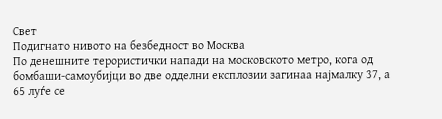Свет
Подигнато нивото на безбедност во Москва
По денешните терористички напади на московското метро, кога од бомбаши-самоубијци во две одделни експлозии загинаа најмалку 37, а 65 луѓе се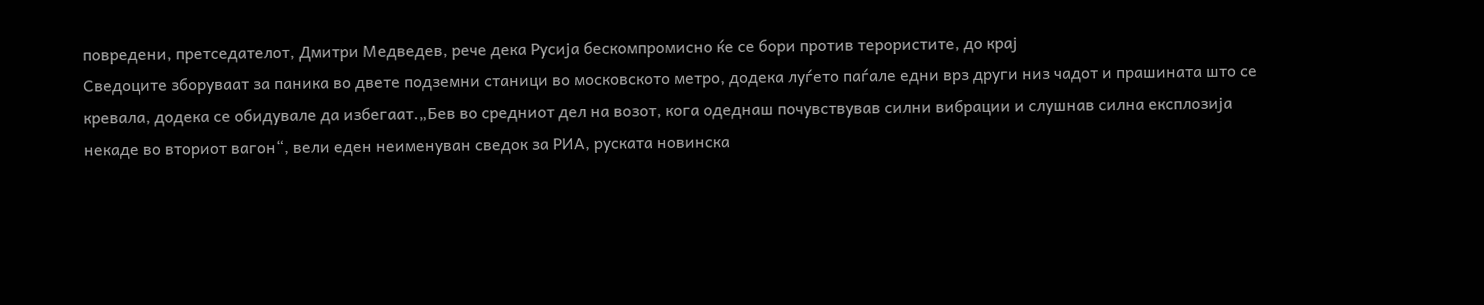повредени, претседателот, Дмитри Медведев, рече дека Русија бескомпромисно ќе се бори против терористите, до крај
Сведоците зборуваат за паника во двете подземни станици во московското метро, додека луѓето паѓале едни врз други низ чадот и прашината што се кревала, додека се обидувале да избегаат.„Бев во средниот дел на возот, кога одеднаш почувствував силни вибрации и слушнав силна експлозија некаде во вториот вагон“, вели еден неименуван сведок за РИА, руската новинска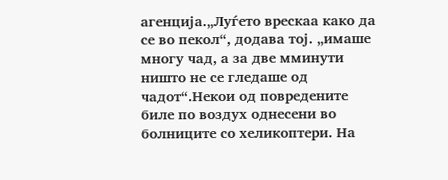агенција.„Луѓето врескаа како да се во пекол“, додава тој. „имаше многу чад, а за две мминути ништо не се гледаше од чадот“.Некои од повредените биле по воздух однесени во болниците со хеликоптери. На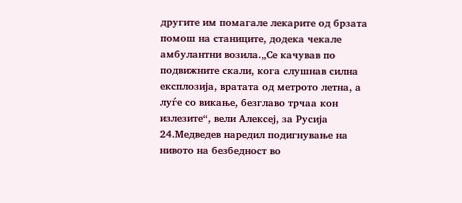другите им помагале лекарите од брзата помош на станиците, додека чекале амбулантни возила.„Се качував по подвижните скали, кога слушнав силна експлозија, вратата од метрото летна, а луѓе со викање, безглаво трчаа кон излезите“, вели Алексеј, за Русија 24.Медведев наредил подигнување на нивото на безбедност во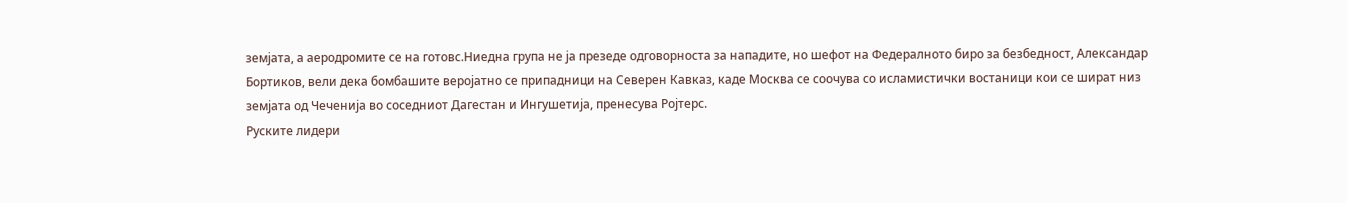земјата, а аеродромите се на готовс.Ниедна група не ја презеде одговорноста за нападите, но шефот на Федералното биро за безбедност, Александар Бортиков, вели дека бомбашите веројатно се припадници на Северен Кавказ, каде Москва се соочува со исламистички востаници кои се шират низ земјата од Чеченија во соседниот Дагестан и Ингушетија, пренесува Ројтерс.
Руските лидери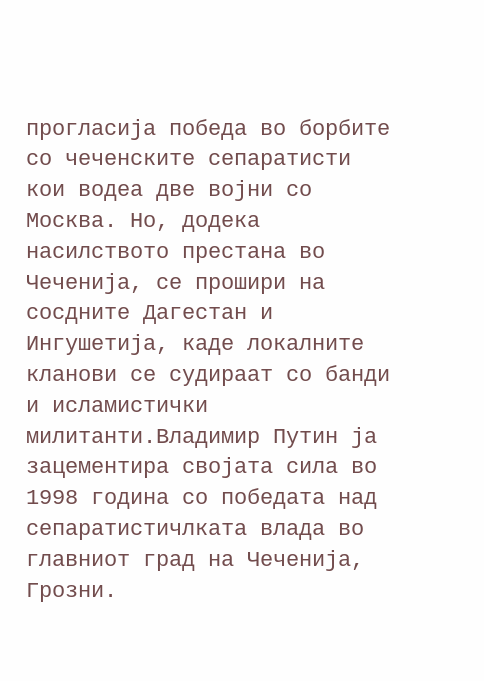прогласија победа во борбите со чеченските сепаратисти кои водеа две војни со Москва. Но, додека насилството престана во Чеченија, се прошири на сосдните Дагестан и Ингушетија, каде локалните кланови се судираат со банди и исламистички милитанти.Владимир Путин ја зацементира својата сила во 1998 година со победата над сепаратистичлката влада во главниот град на Чеченија, Грозни.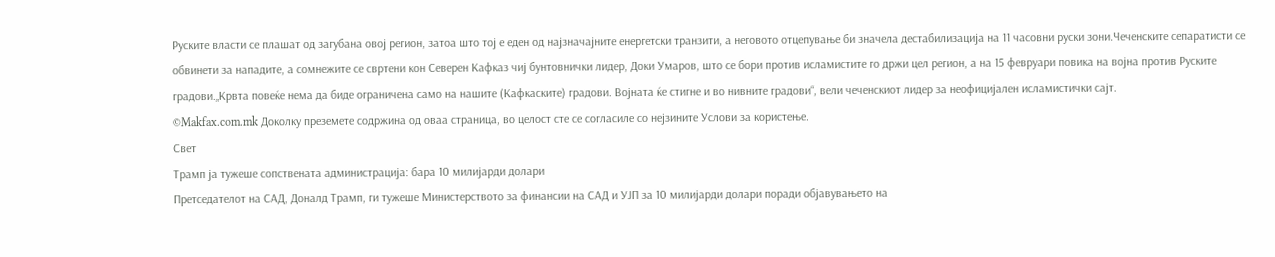Руските власти се плашат од загубана овој регион, затоа што тој е еден од најзначајните енергетски транзити, а неговото отцепување би значела дестабилизација на 11 часовни руски зони.Чеченските сепаратисти се обвинети за нападите, а сомнежите се свртени кон Северен Кафказ чиј бунтовнички лидер, Доки Умаров, што се бори против исламистите го држи цел регион, а на 15 февруари повика на војна против Руските градови.„Крвта повеќе нема да биде ограничена само на нашите (Кафкаските) градови. Војната ќе стигне и во нивните градови“, вели чеченскиот лидер за неофицијален исламистички сајт.
©Makfax.com.mk Доколку преземете содржина од оваа страница, во целост сте се согласиле со нејзините Услови за користење.
Свет
Трамп ја тужеше сопствената администрација: бара 10 милијарди долари
Претседателот на САД, Доналд Трамп, ги тужеше Министерството за финансии на САД и УЈП за 10 милијарди долари поради објавувањето на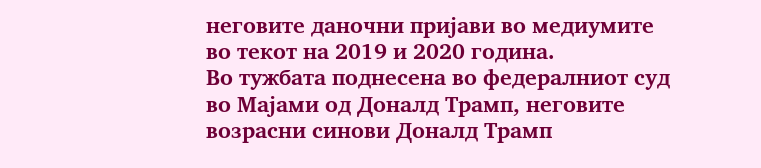неговите даночни пријави во медиумите во текот на 2019 и 2020 година.
Во тужбата поднесена во федералниот суд во Мајами од Доналд Трамп, неговите возрасни синови Доналд Трамп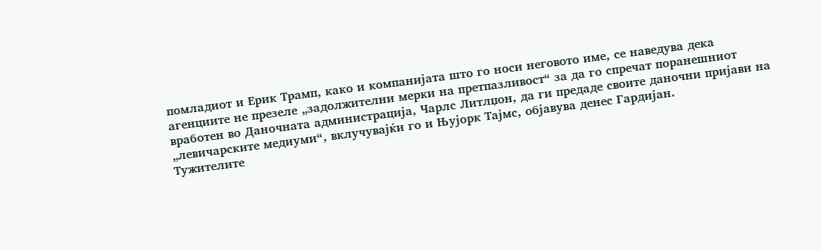помладиот и Ерик Трамп, како и компанијата што го носи неговото име, се наведува дека агенциите не презеле „задолжителни мерки на претпазливост“ за да го спречат поранешниот вработен во Даночната администрација, Чарлс Литлџон, да ги предаде своите даночни пријави на „левичарските медиуми“, вклучувајќи го и Њујорк Тајмс, објавува денес Гардијан.
Тужителите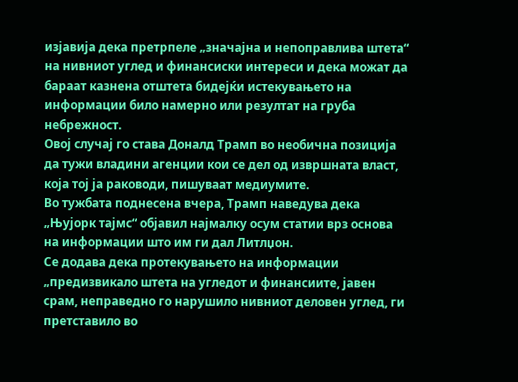изјавија дека претрпеле „значајна и непоправлива штета“ на нивниот углед и финансиски интереси и дека можат да бараат казнена отштета бидејќи истекувањето на информации било намерно или резултат на груба небрежност.
Овој случај го става Доналд Трамп во необична позиција да тужи владини агенции кои се дел од извршната власт, која тој ја раководи, пишуваат медиумите.
Во тужбата поднесена вчера, Трамп наведува дека „Њујорк тајмс“ објавил најмалку осум статии врз основа на информации што им ги дал Литлџон.
Се додава дека протекувањето на информации „предизвикало штета на угледот и финансиите, јавен срам, неправедно го нарушило нивниот деловен углед, ги претставило во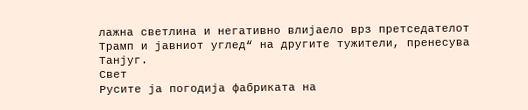лажна светлина и негативно влијаело врз претседателот Трамп и јавниот углед“ на другите тужители, пренесува Танјуг.
Свет
Русите ја погодија фабриката на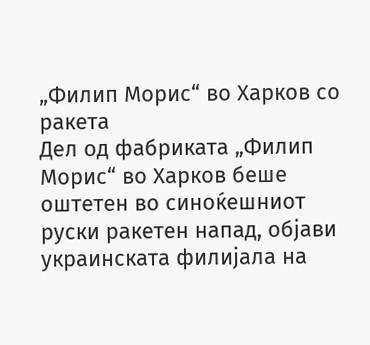„Филип Морис“ во Харков со ракета
Дел од фабриката „Филип Морис“ во Харков беше оштетен во синоќешниот руски ракетен напад, објави украинската филијала на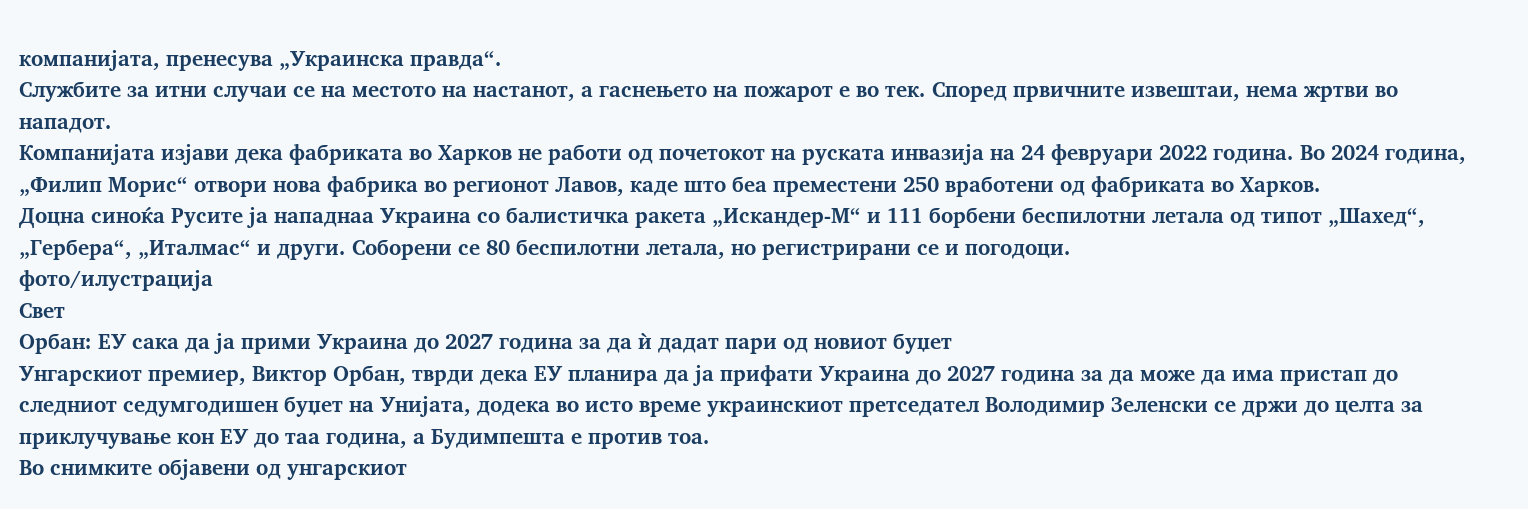компанијата, пренесува „Украинска правда“.
Службите за итни случаи се на местото на настанот, а гаснењето на пожарот е во тек. Според првичните извештаи, нема жртви во нападот.
Компанијата изјави дека фабриката во Харков не работи од почетокот на руската инвазија на 24 февруари 2022 година. Во 2024 година, „Филип Морис“ отвори нова фабрика во регионот Лавов, каде што беа преместени 250 вработени од фабриката во Харков.
Доцна синоќа Русите ја нападнаа Украина со балистичка ракета „Искандер-М“ и 111 борбени беспилотни летала од типот „Шахед“, „Гербера“, „Италмас“ и други. Соборени се 80 беспилотни летала, но регистрирани се и погодоци.
фото/илустрација
Свет
Орбан: ЕУ сака да ја прими Украина до 2027 година за да ѝ дадат пари од новиот буџет
Унгарскиот премиер, Виктор Орбан, тврди дека ЕУ планира да ја прифати Украина до 2027 година за да може да има пристап до следниот седумгодишен буџет на Унијата, додека во исто време украинскиот претседател Володимир Зеленски се држи до целта за приклучување кон ЕУ до таа година, а Будимпешта е против тоа.
Во снимките објавени од унгарскиот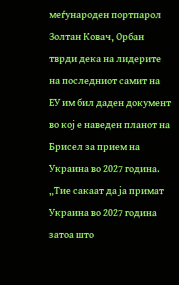меѓународен портпарол Золтан Ковач, Орбан тврди дека на лидерите на последниот самит на ЕУ им бил даден документ во кој е наведен планот на Брисел за прием на Украина во 2027 година.
„Тие сакаат да ја примат Украина во 2027 година затоа што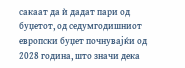сакаат да ѝ дадат пари од буџетот, од седумгодишниот европски буџет почнувајќи од 2028 година, што значи дека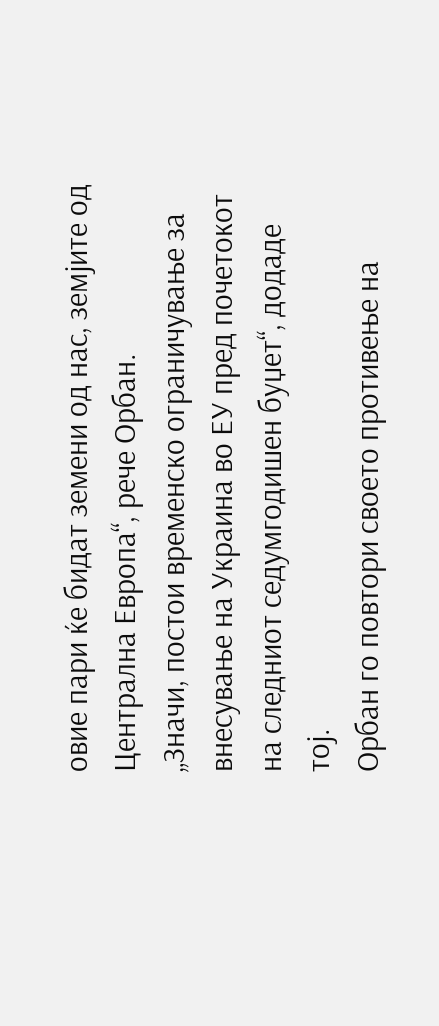овие пари ќе бидат земени од нас, земјите од Централна Европа“, рече Орбан.
„Значи, постои временско ограничување за внесување на Украина во ЕУ пред почетокот на следниот седумгодишен буџет“, додаде тој.
Орбан го повтори своето противење на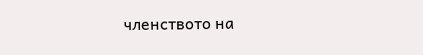членството на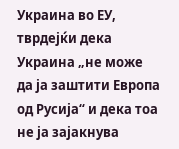Украина во ЕУ, тврдејќи дека Украина „не може да ја заштити Европа од Русија“ и дека тоа не ја зајакнува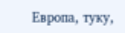Европа, туку,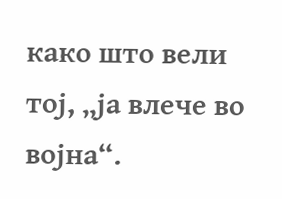како што вели тој, „ја влече во војна“.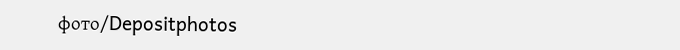фото/Depositphotos